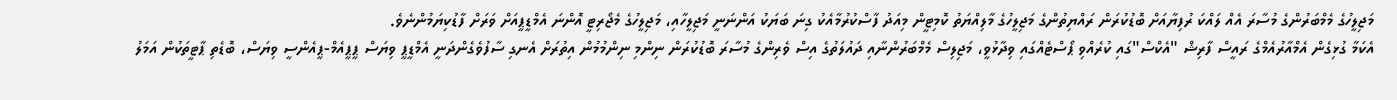މަޖިލީހުގެ މެމްބަރުންގެ މުސާރަ އެއް ލައްކަ ރުފިޔާއަށް ބޮޑުކުރަން ރައްޔިތުންގެ މަޖިލީހުގެ މާލިއްޔަތު ކޮމިޓީން މިއަދު ފާސްކުރުމާއެކު ގިނަ ބަޔަކު އަންނަނީ މަޖިލީހާއި، މަޖިލީހުގެ މެޖޯރިޓީ އޮންނަ އެމްޑީޕީއަށް ވަރަށް ފާޑުކިޔަމުންނެވެ.
އެކަމާ ގުޅިގެން އެމްއާރުއެމްގެ ރައީސް ފާރިޝް "އެކްސް"ގައި ކުރެއްވި ޕޯސްޓެއްގައި ވިދާޅުވީ، މަޖިލިސް މެމްބަރުންނާއި ދައުލަތުގެ އިސް ވެރިންގެ މުސާރަ ބޮޑުކުރަން ނިންމި ނިންމުމުން އިތުރަށް އެނގި ސާފުވެގެންދަނީ އެމްޑީޕީ ވިޔަސް ޕީޕީއެމް-ޕީއެންސީ ވިޔަސް، ބޮޑެތި ޕާޓީތަކުން އަމަލު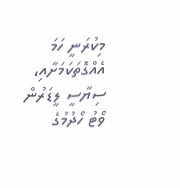މިކުރަނީ ހަމަ އެއްގޮތަކަމަށާއި، ސިޔާސީ ލީޑަރުން ވޯޓު ހޯދުމުގެ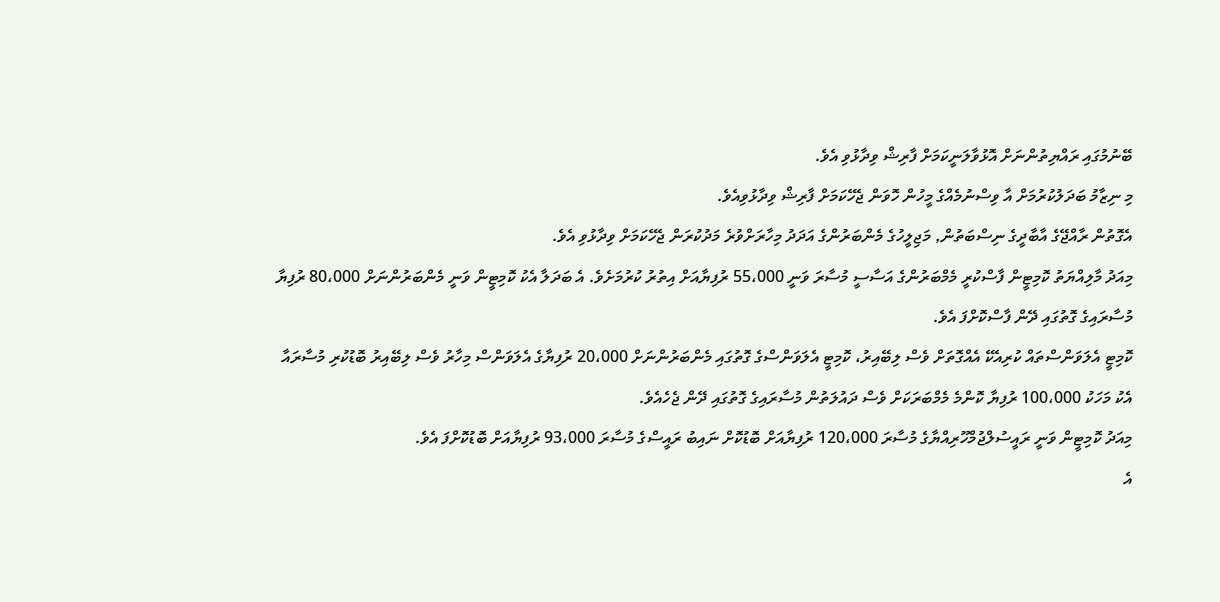ބޭނުމުގައި ރައްޔިތުންނަށް އޮޅުވާލަނީކަމަށް ފާރިޝް ވިދާޅުވި އެވެ.
މި ނިޒާމު ބަދަލުކުރުމަށް އާ ވިސްނުމެއްގެ މީހުން ހޮވަން ޖެހޭކަމަށް ފާރިޝް ވިދާޅުވިއެވެ.
އެގޮތުން ރާއްޖޭގެ އާބާދީގެ ނިސްބަތުން, މަޖިލީހުގެ މެންބަރުންގެ އަދަދު މިހާރަށްވުރެ މަދުކުރަން ޖެހޭކަމަށް ވިދާޅުވި އެވެ.
މިއަދު މާލިއްޔަތު ކޮމިޓީން ފާސްކުރީ މެމްބަރުންގެ އަސާސީ މުސާރަ ވަނީ 55،000 ރުފިޔާއަށް އިތުރު ކުރުމަށެވެ. އެ ބަދަލާ އެކު ކޮމިޓީން ވަނީ މެންބަރުންނަށް 80،000 ރުފިޔާ މުސާރައިގެ ގޮތުގައި ދޭން ފާސްކޮށްފަ އެވެ.
ކޮމިޓީ އެލަވަންސްތައް ކުރިއެކޭ އެއްގޮތަށް ވެސް ލިބޭއިރު، ކޮމިޓީ އެލަވަންސްގެ ގޮތުގައި މެންބަރުންނަށް 20،000 ރުފިޔާގެ އެލަވަންސް މިހާރު ވެސް ލިބޭއިރު ބޮޑުކުރި މުސާރައާ އެކު މަހަކު 100،000 ރުފިޔާ ކޮންމެ މެމްބަރަކަށް ވެސް ދައުލަތުން މުސާރައިގެ ގޮތުގައި ދޭން ޖެހެއެވެ.
މިއަދު ކޮމިޓީން ވަނީ ރައީސުލްޖުމްހޫރިއްޔާގެ މުސާރަ 120،000 ރުފިޔާއަށް ބޮޑުކޮށް ނައިބު ރައީސްގެ މުސާރަ 93،000 ރުފިޔާއަށް ބޮޑުކޮށްފަ އެވެ.
އެ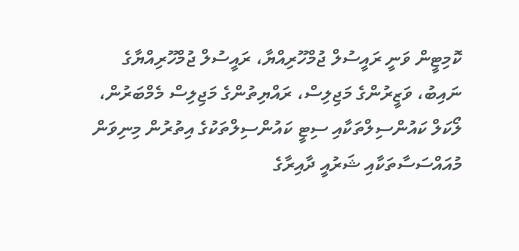ކޮމިޓީން ވަނީ ރައީސުލް ޖުމްހޫރިއްޔާ، ރައީސުލް ޖުމްހޫރިއްޔާގެ ނައިބު، ވަޒީރުންގެ މަޖިލިސް، ރައްޔިތުންގެ މަޖިލިސް މެމްބަރުން، ލޯކަލް ކައުންސިލްތަކާއި ސިޓީ ކައުންސިލްތަކުގެ އިތުރުން މިނިވަން މުއައްސަސާތަކާއި ޝަރުއީ ދާއިރާގެ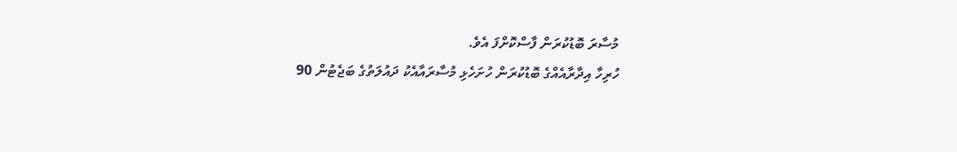މުސާރަ ބޮޑުކުރަން ފާސްކޮށްފަ އެވެ.
ހުރިހާ އިދާރާއެއްގެ ބޮޑުކުރަން ހުށަހެޅި މުސާރައާއެކު ދައުލަތުގެ ބަޖެޓުން 90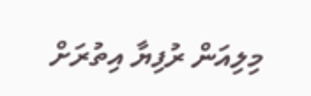މިލިއަން ރުފިޔާ އިތުރަށް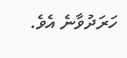ހަރަދުވާނެ އެވެ.